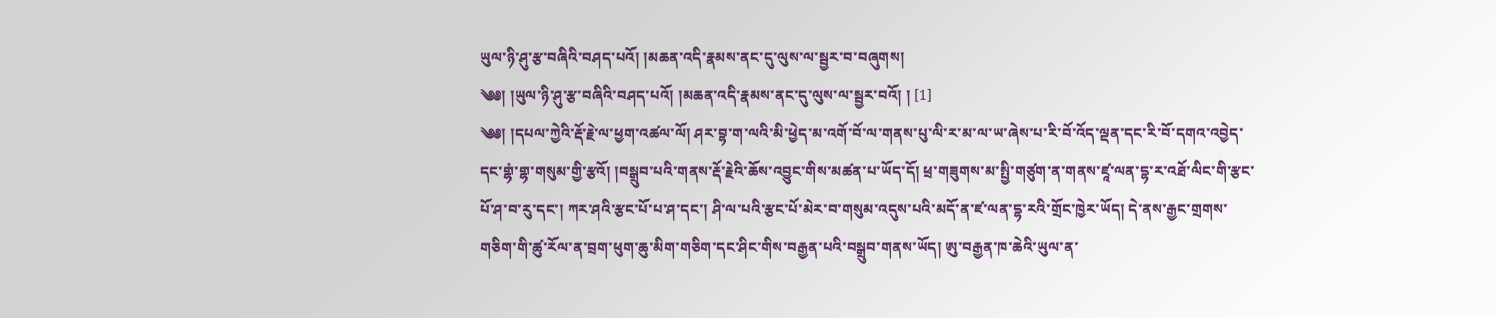ཡུལ་ཉི་ཤུ་རྩ་བཞིའི་བཤད་པའོ། །མཆན་འདི་རྣམས་ནང་དུ་ལུས་ལ་སྦྱར་བ་བཞུགས།
༄༅། །ཡུལ་ཉི་ཤུ་རྩ་བཞིའི་བཤད་པའོ། །མཆན་འདི་རྣམས་ནང་དུ་ལུས་ལ་སྦྱར་བའོ། ། [1]
༄༅། །དཔལ་ཀྱེའི་རྡོ་རྗེ་ལ་ཕྱག་འཚལ་ལོ། ཤར་བྷ་ག་ལའི་མི་ཕྱེད་མ་འགོ་བོ་ལ་གནས་པུ་ལི་ར་མ་ལ་ཡ་ཞེས་པ་རི་བོ་འོད་ལྡན་དང་རི་བོ་དགའ་འབྱེད་དང་གྷཾ་གྷ་གསུམ་གྱི་རྩའོ། །བསྒྲུབ་པའི་གནས་རྡོ་རྗེའི་ཆོས་འབྱུང་གིས་མཚན་པ་ཡོད་དོ། ཕྲ་གཟུགས་མ་སྤྱི་གཙུག་ན་གནས་ཛཱ་ལན་དྷ་ར་འཐོ་ལིང་གི་རྩང་པོ་ཤ་བ་རུ་དང་། ཀར་ཤའི་རྩང་པོ་པ་ཤ་དང་། ཤི་ལ་པའི་རྩང་པོ་མེར་བ་གསུམ་འདུས་པའི་མདོ་ན་ཛ་ལན་དྷ་རའི་གྲོང་ཁྱེར་ཡོད། དེ་ནས་རྒྱང་གྲགས་གཅིག་གི་ཚུ་རོལ་ན་བྲག་ཕུག་ཆུ་མིག་གཅིག་དང་ཤིང་གིས་བརྒྱན་པའི་བསྒྲུབ་གནས་ཡོད། ཨུ་བརྒྱན་ཁ་ཆེའི་ཡུལ་ན་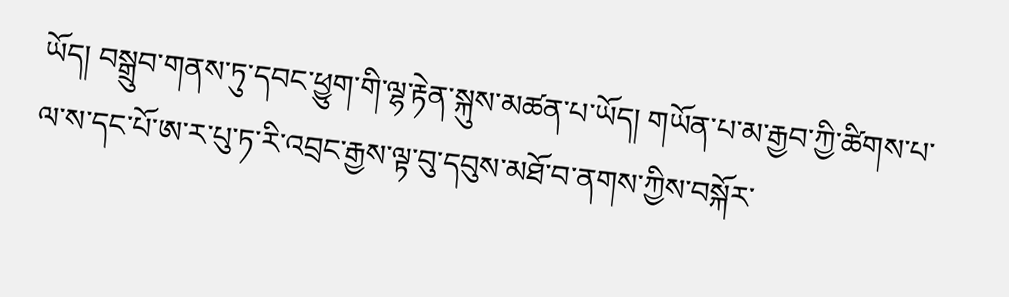ཡོད། བསྒྲུབ་གནས་ཏུ་དབང་ཕྱུག་གི་ལྷ་རྟེན་སྐུས་མཚན་པ་ཡོད། གཡོན་པ་མ་རྒྱབ་ཀྱི་ཚིགས་པ་ལ་ས་དང་པོ་ཨ་ར་པུ་ཏ་རི་འབྲང་རྒྱས་ལྟ་བུ་དབུས་མཐོ་བ་ནགས་ཀྱིས་བསྐོར་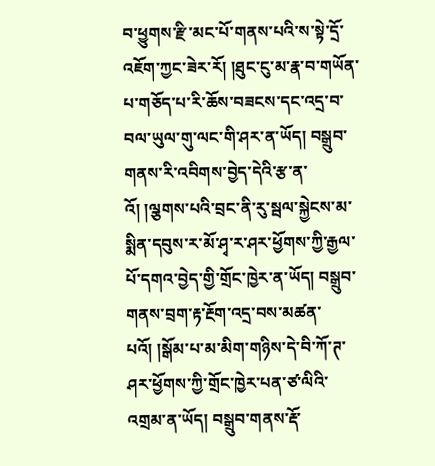བ་ཕྱུགས་རྫི་མང་པོ་གནས་པའི་ས་སྟེ་དྲོ་འཇོག་ཀྱང་ཟེར་རོ། །ཐུང་ངུ་མ་རྣ་བ་གཡོན་པ་གཅོད་པ་རི་ཆོས་བཟངས་དང་འདྲ་བ་བལ་ཡུལ་གུ་ལང་གི་ཤར་ན་ཡོད། བསྒྲུབ་གནས་རི་འབིགས་བྱེད་དེའི་རྩ་ན་འོ། །ལྕགས་པའི་བྲང་ནི་རུ་སྦལ་སྐྱེངས་མ་སྨིན་དབུས་ར་མོ་ཤྭ་ར་ཤར་ཕྱོགས་ཀྱི་རྒྱལ་པོ་དགའ་བྱེད་གྱི་གྲོང་ཁྱེར་ན་ཡོད། བསྒྲུབ་གནས་བྲག་རྟ་རྔོག་འདྲ་བས་མཚན་པའོ། །སྒོམ་པ་མ་མིག་གཉིས་དེ་བི་ཀོ་ཊ་ཤར་ཕྱོགས་ཀྱི་གྲོང་ཁྱེར་པན་ཙ་ལིའི་འགྲམ་ན་ཡོད། བསྒྲུབ་གནས་རྡོ་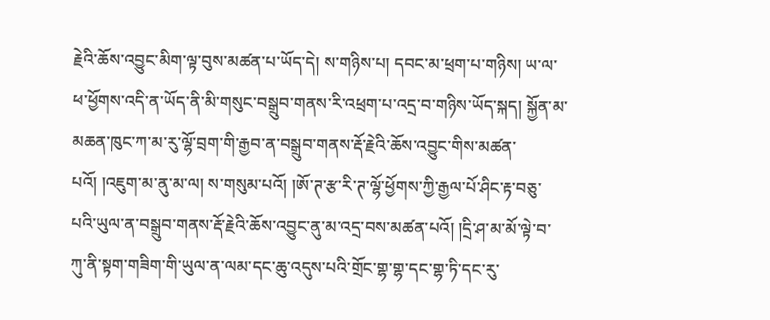རྗེའི་ཆོས་འབྱུང་མིག་ལྟ་བུས་མཚན་པ་ཡོད་དེ། ས་གཉིས་པ། དབང་མ་ཕྲག་པ་གཉིས། ཡ་ལ་ཕ་ཕྱོགས་འདི་ན་ཡོད་ནི་མི་གསུང་བསྒྲུབ་གནས་རི་འཕྲག་པ་འདྲ་བ་གཉིས་ཡོད་སྐད། སྐྱོན་མ་མཆན་ཁུང་ཀ་མ་རུ་ལྷོ་བྲག་གི་རྒྱབ་ན་བསྒྲུབ་གནས་རྡོ་རྗེའི་ཆོས་འབྱུང་གིས་མཚན་པའོ། །འཇུག་མ་ནུ་མ་ལ། ས་གསུམ་པའོ། །ཨོ་ཊ་རྩ་རི་ཊ་ལྷོ་ཕྱོགས་ཀྱི་རྒྱལ་པོ་ཤིང་རྟ་བཅུ་པའི་ཡུལ་ན་བསྒྲུབ་གནས་རྡོ་རྗེའི་ཆོས་འབྱུང་ནུ་མ་འདྲ་བས་མཚན་པའོ། །དྲི་ཤ་མ་མོ་ལྟེ་བ་ཀུ་ནི་སྟག་གཟིག་གི་ཡུལ་ན་ལམ་དང་ཆུ་འདུས་པའི་གྲོང་གྷ་གྷ་དང་གྷ་ཏི་དང་རུ་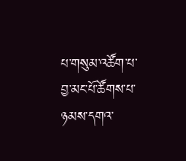པ་གསུམ་འཚོག་པ་བྱ་མང་པོ་ཚོགས་པ་ཉམས་དགའ་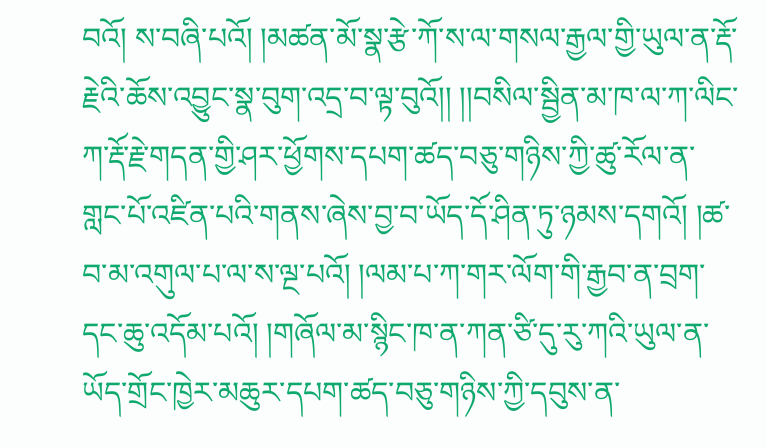བའོ། ས་བཞི་པའོ། །མཚན་མོ་སྣ་རྩེ་ཀོ་ས་ལ་གསལ་རྒྱལ་གྱི་ཡུལ་ན་རྡོ་རྗེའི་ཆོས་འབྱུང་སྣ་བུག་འདྲ་བ་ལྟ་བུའོ།། །།བསིལ་སྦྱིན་མ་ཁ་ལ་ཀ་ལིང་ཀ་རྡོ་རྗེ་གདན་གྱི་ཤར་ཕྱོགས་དཔག་ཚད་བཅུ་གཉིས་ཀྱི་ཚུ་རོལ་ན་གླང་པོ་འཛིན་པའི་གནས་ཞེས་བྱ་བ་ཡོད་དོ་ཤིན་ཏུ་ཉམས་དགའོ། །ཚ་བ་མ་འགུལ་པ་ལ་ས་ལྔ་པའོ། །ལམ་པ་ཀ་གར་ལོག་གི་རྒྱབ་ན་བྲག་དང་ཆུ་འདོམ་པའོ། །གཞོལ་མ་སྙིང་ཁ་ན་ཀན་ཙི་དུ་རུ་ཀའི་ཡུལ་ན་ཡོད་གྲོང་ཁྱེར་མཆུར་དཔག་ཚད་བཅུ་གཉིས་ཀྱི་དབུས་ན་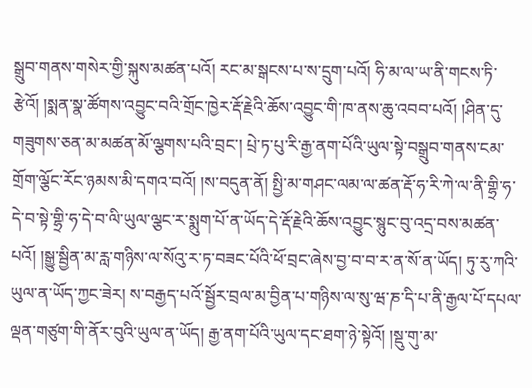སྒྲུབ་གནས་གསེར་གྱི་སྐུས་མཚན་པའོ། རང་མ་སྒངས་པ་ས་དྲུག་པའོ། ཧི་མ་ལ་ཡ་ནི་གངས་ཏི་རྩེའོ། །སྨན་སྣ་ཚོགས་འབྱུང་བའི་གྲོང་ཁྱེར་རྡོ་རྗེའི་ཆོས་འབྱུང་གི་ཁ་ནས་ཆུ་འབབ་པའོ། །ཤིན་དུ་གཟུགས་ཅན་མ་མཚན་མོ་ལྕགས་པའི་བྲང་། པྲེ་ཏ་པུ་རི་རྒྱ་ནག་པོའི་ཡུལ་སྟེ་བསྒྲུབ་གནས་ངམ་གྲོག་ལྕོང་རོང་ཉམས་མི་དགའ་བའོ། །ས་བདུན་ནོ། སྤྱི་མ་གཤང་ལམ་ལ་ཚན་རྡོ་ཧ་རི་ཀེ་ལ་ནི་གྷྲི་ཧ་དེ་བ་སྟེ་གྷྲི་ཧ་དེ་བ་ལི་ཡུལ་ལྕང་ར་སྨུག་པོ་ན་ཡོད་དེ་རྡོ་རྗེའི་ཆོས་འབྱུང་སྙུང་བུ་འདྲ་བས་མཚན་པའོ། །སྒྱུ་སྦྱིན་མ་རླ་གཉིས་ལ་སོའུ་ར་ཏ་བཟང་པོའི་ཕོ་བྲང་ཞེས་བྱ་བ་བ་ར་ན་སོ་ན་ཡོད། ཏུ་རུ་ཀའི་ཡུལ་ན་ཡོད་ཀྱང་ཟེར། ས་བརྒྱད་པའོ་སྦྱོར་བྲལ་མ་བྱིན་པ་གཉིས་ལ་སུ་ཝ་ཎ་དི་པ་ནི་རྒྱལ་པོ་དཔལ་ལྡན་གཙུག་གི་ནོར་བུའི་ཡུལ་ན་ཡོད། རྒྱ་ནག་པོའི་ཡུལ་དང་ཐག་ཉེ་སྟེའོ། །སྡུ་གུ་མ་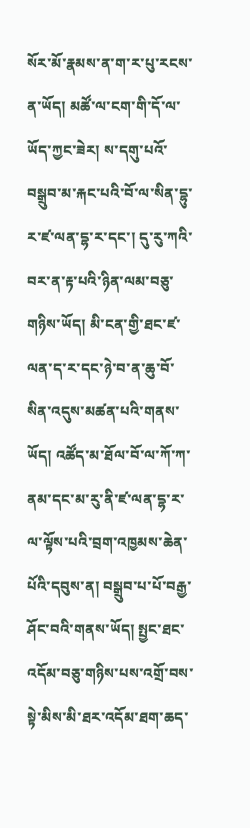སོར་མོ་རྣམས་ན་ག་ར་པུ་རངས་ན་ཡོད། མཚོ་ལ་ངག་གི་དོ་ལ་ཡོད་ཀྱང་ཟེར། ས་དགུ་པའོ་བསྒྲུབ་མ་རྐང་པའི་བོ་ལ་སིན་དྷུ་ར་ཛ་ལན་དྷ་ར་དང་། དུ་རུ་ཀའི་བར་ན་རྟ་པའི་ཉིན་ལམ་བཅུ་གཉིས་ཡོད། མི་ངན་གྱི་ཐང་ཛ་ལན་ད་ར་དང་ཉེ་བ་ན་ཆུ་བོ་སིན་འདུས་མཚན་པའི་གནས་ཡོད། འཚོད་མ་ཐོལ་བོ་ལ་ཀོ་ཀ་ནམ་དང་མ་རུ་ནི་ཛ་ལན་དྷ་ར་ལ་ལྟོས་པའི་བྲག་འཁྱམས་ཆེན་པོའི་དབུས་ན། བསྒྲུབ་པ་པོ་བརྒྱ་ཤོང་བའི་གནས་ཡོད། སྤྱང་ཐང་འདོམ་བཅུ་གཉིས་པས་འགྲོ་བས་སྟེ་མིས་མི་ཐར་འདོམ་ཐག་ཆད་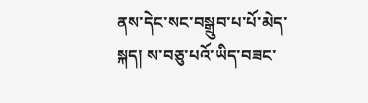ནས་དེང་སང་བསྒྲུབ་པ་པོ་མེད་སྐད། ས་བཅུ་པའོ་ཡིད་བཟང་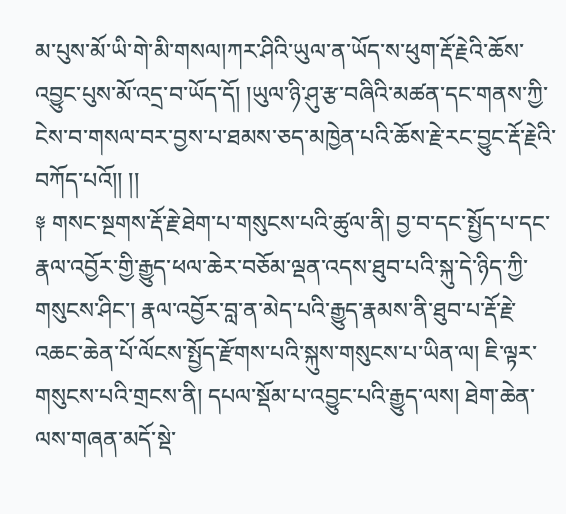མ་པུས་མོ་ཡི་གེ་མི་གསལ།ཀར་ཤིའི་ཡུལ་ན་ཡོད་ས་ཕུག་རྡོ་རྗེའི་ཆོས་འབྱུང་པུས་མོ་འདྲ་བ་ཡོད་དོ། །ཡུལ་ཉི་ཤུ་རྩ་བཞིའི་མཚན་དང་གནས་ཀྱི་ངེས་བ་གསལ་བར་བྱས་པ་ཐམས་ཅད་མཁྱེན་པའི་ཆོས་རྗེ་རང་བྱུང་རྡོ་རྗེའི་བཀོད་པའོ།། །།
༈ གསང་སྔགས་རྡོ་རྗེ་ཐེག་པ་གསུངས་པའི་ཚུལ་ནི། བྱ་བ་དང་སྤྱོད་པ་དང་རྣལ་འབྱོར་གྱི་རྒྱུད་ཕལ་ཆེར་བཅོམ་ལྡན་འདས་ཐུབ་པའི་སྐུ་དེ་ཉིད་ཀྱི་གསུངས་ཤིང་། རྣལ་འབྱོར་བླ་ན་མེད་པའི་རྒྱུད་རྣམས་ནི་ཐུབ་པ་རྡོ་རྗེ་འཆང་ཆེན་པོ་ལོངས་སྤྱོད་རྫོགས་པའི་སྐུས་གསུངས་པ་ཡིན་ལ། ཇི་ལྟར་གསུངས་པའི་གྲངས་ནི། དཔལ་སྡོམ་པ་འབྱུང་པའི་རྒྱུད་ལས། ཐེག་ཆེན་ལས་གཞན་མདོ་སྡེ་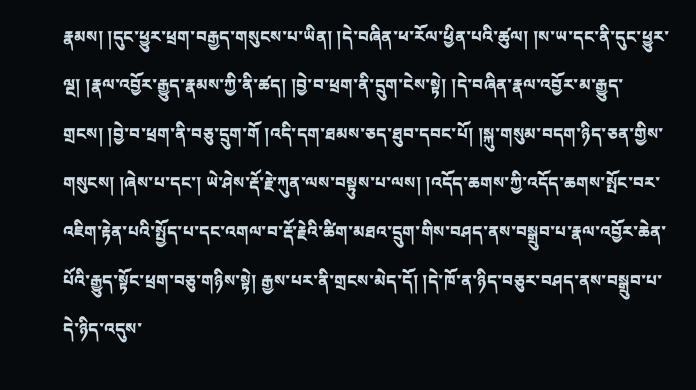རྣམས། །དུང་ཕྱུར་ཕྲག་བརྒྱད་གསུངས་པ་ཡིན། །དེ་བཞིན་ཕ་རོལ་ཕྱིན་པའི་ཚུལ། །ས་ཡ་དང་ནི་དུང་ཕྱུར་ལྔ། །རྣལ་འབྱོར་རྒྱུད་རྣམས་ཀྱི་ནི་ཚད། །བྱེ་བ་ཕྲག་ནི་དྲུག་ངེས་སྟེ། །དེ་བཞིན་རྣལ་འབྱོར་མ་རྒྱུད་གྲངས། །བྱེ་བ་ཕྲག་ནི་བཅུ་དྲུག་གོ །འདི་དག་ཐམས་ཅད་ཐུབ་དབང་པོ། །སྐུ་གསུམ་བདག་ཉིད་ཅན་གྱིས་གསུངས། །ཞེས་པ་དང་། ཡེ་ཤེས་རྡོ་རྗེ་ཀུན་ལས་བསྟུས་པ་ལས། །འདོད་ཆགས་ཀྱི་འདོད་ཆགས་སྤོང་བར་འཇིག་རྟེན་པའི་སྤྱོད་པ་དང་འགལ་བ་རྡོ་རྗེའི་ཚིག་མཐའ་དྲུག་གིས་བཤད་ནས་བསྒྲུབ་པ་རྣལ་འབྱོར་ཆེན་པོའི་རྒྱུད་སྟོང་ཕྲག་བཅུ་གཉིས་སྟེ། རྒྱས་པར་ནི་གྲངས་མེད་དོ། །དེ་ཁོ་ན་ཉིད་བཅུར་བཤད་ནས་བསྒྲུབ་པ་དེ་ཉིད་འདུས་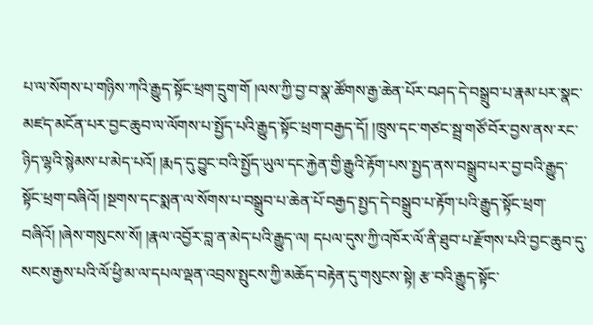པ་ལ་སོགས་པ་གཉིས་ཀའི་རྒྱུད་སྟོང་ཕྲག་དྲུག་གོ །ལས་ཀྱི་བྱ་བ་སྣ་ཚོགས་རྒྱ་ཆེན་པོར་བཤད་དེ་བསྒྲུབ་པ་རྣམ་པར་སྣང་མཛད་མངོན་པར་བྱང་ཆུབ་ལ་ལོགས་པ་སྤྱོད་པའི་རྒྱུད་སྟོང་ཕྲག་བརྒྱད་དོ། །ཁྲུས་དང་གཙང་སྦྲ་གཙོ་བོར་བྱས་ནས་རང་ཉིད་ལྷའི་སྙེམས་པ་མེད་པའོ། །རྨད་དུ་བྱུང་བའི་སྤྱོད་ཡུལ་དང་རྐྱེན་གྱི་རྒྱུའི་རྟོག་པས་སྤྱད་ནས་བསྒྲུབ་པར་བྱ་བའི་རྒྱུད་སྟོང་ཕྲག་བཞིའོ། །སྔགས་དང་སྨན་ལ་སོགས་པ་བསྒྲུབ་པ་ཆེན་པོ་བརྒྱད་སྤྱད་དེ་བསྒྲུབ་པ་རྟོག་པའི་རྒྱུད་སྟོང་ཕྲག་བཞིའོ། །ཞེས་གསུངས་སོ། །རྣལ་འབྱོར་བླ་ན་མེད་པའི་རྒྱུད་ལ། དཔལ་དུས་ཀྱི་འཁོར་ལོ་ནི་ཐུབ་པ་རྫོགས་པའི་བྱང་ཆུབ་དུ་སངས་རྒྱས་པའི་ལོ་ཕྱི་མ་ལ་དཔལ་ལྡན་འབྲས་སྤུངས་ཀྱི་མཆོད་བརྟེན་དུ་གསུངས་སྟེ། རྩ་བའི་རྒྱུད་སྟོང་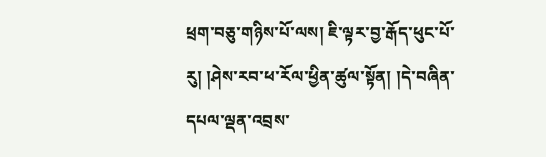ཕྲག་བཅུ་གཉིས་པོ་ལས། ཇི་ལྟར་བྱ་རྒོད་ཕུང་པོ་རུ། །ཤེས་རབ་ཕ་རོལ་ཕྱིན་ཚུལ་སྟོན། །དེ་བཞིན་དཔལ་ལྡན་འབྲས་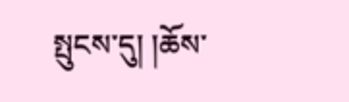སྤུངས་དུ། །ཆོས་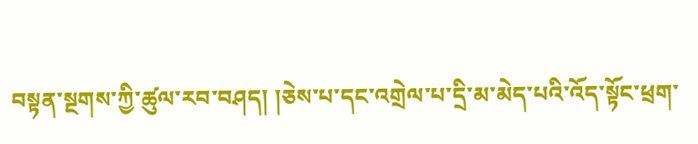བསྟན་སྔགས་ཀྱི་ཚུལ་རབ་བཤད། །ཅེས་པ་དང་འགྲེལ་པ་དྲི་མ་མེད་པའི་འོད་སྟོང་ཕྲག་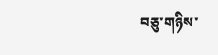བཅུ་གཉིས་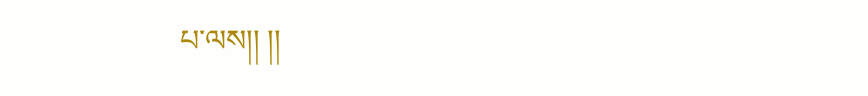པ་ལས།། །།